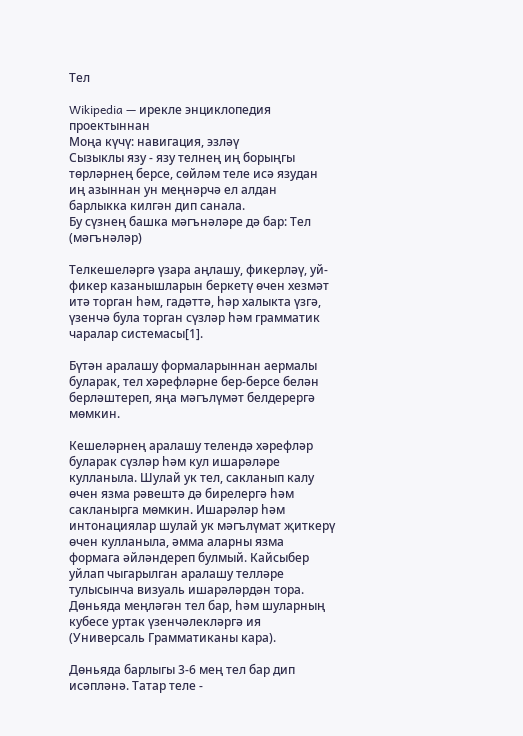Тел

Wikipedia — ирекле энциклопедия проектыннан
Моңа күчү: навигация, эзләү
Сызыклы язу - язу телнең иң борыңгы төрләрнең берсе, сөйләм теле исә язудан иң азыннан ун меңнәрчә ел алдан барлыкка килгән дип санала.
Бу сүзнең башка мәгънәләре дә бар: Тел (мәгънәләр)

Телкешеләргә үзара аңлашу, фикерләү, уй-фикер казанышларын беркетү өчен хезмәт итә торган һәм, гадәттә, һәр халыкта үзгә, үзенчә була торган сүзләр һәм грамматик чаралар системасы[1].

Бүтән аралашу формаларыннан аермалы буларак, тел хәрефләрне бер-берсе белән берләштереп, яңа мәгълүмәт белдерергә мөмкин.

Кешеләрнең аралашу телендә хәрефләр буларак сүзләр һәм кул ишарәләре кулланыла. Шулай ук тел, сакланып калу өчен язма рәвештә дә бирелергә һәм сакланырга мөмкин. Ишарәләр һәм интонациялар шулай ук мәгълүмат җиткерү өчен кулланыла, әмма аларны язма формага әйләндереп булмый. Кайсыбер уйлап чыгарылган аралашу телләре тулысынча визуаль ишарәләрдән тора. Дөньяда меңләгән тел бар, һәм шуларның кубесе уртак үзенчәлекләргә ия (Универсаль Грамматиканы кара).

Дөньяда барлыгы 3-6 мең тел бар дип исәпләнә. Татар теле -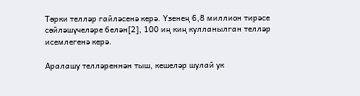Төрки телләр гайләсенә керә. Үзенең 6,8 миллион тирәсе сөйләшүчеләре белән[2], 100 иң киң кулланылган телләр исемлегенә керә.

Аралашу телләреннән тыш, кешеләр шулай ук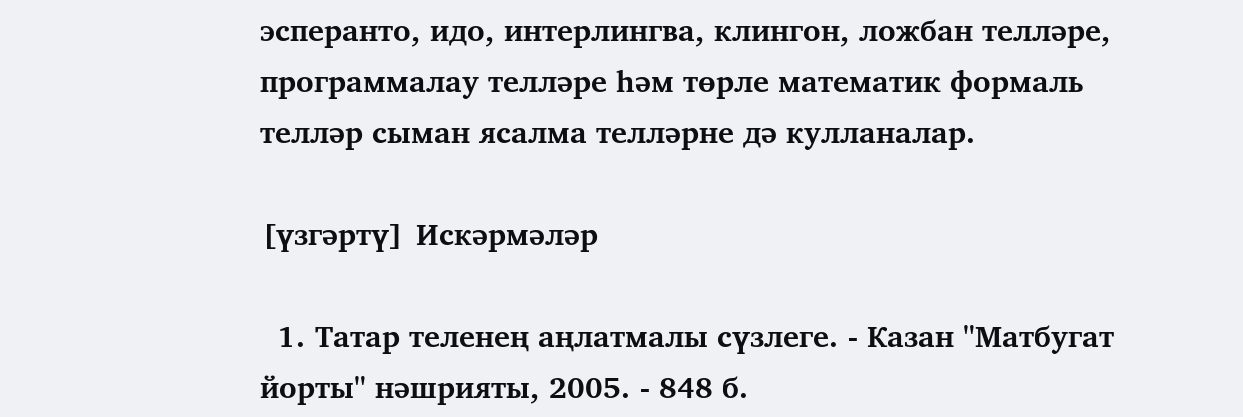эсперанто, идо, интерлингва, клингон, ложбан телләре, программалау телләре һәм төрле математик формаль телләр сыман ясалма телләрне дә кулланалар.

[үзгәртү] Искәрмәләр

  1. Татар теленең аңлатмалы сүзлеге. - Казан "Матбугат йорты" нәшрияты, 2005. - 848 б.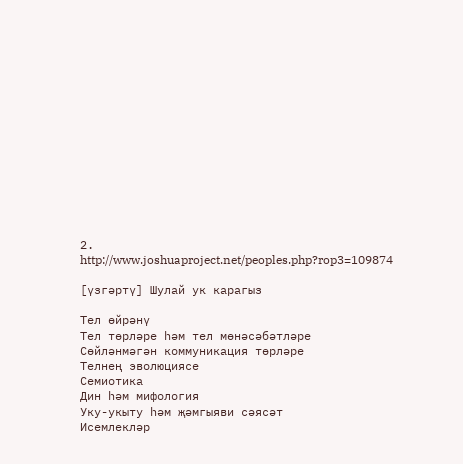2. http://www.joshuaproject.net/peoples.php?rop3=109874

[үзгәртү] Шулай ук карагыз

Тел өйрәнү
Тел төрләре һәм тел мөнәсәбәтләре
Сөйләнмәгән коммуникация төрләре
Телнең эволюциясе
Семиотика
Дин һәм мифология
Уку-укыту һәм җәмгыяви сәясәт
Исемлекләр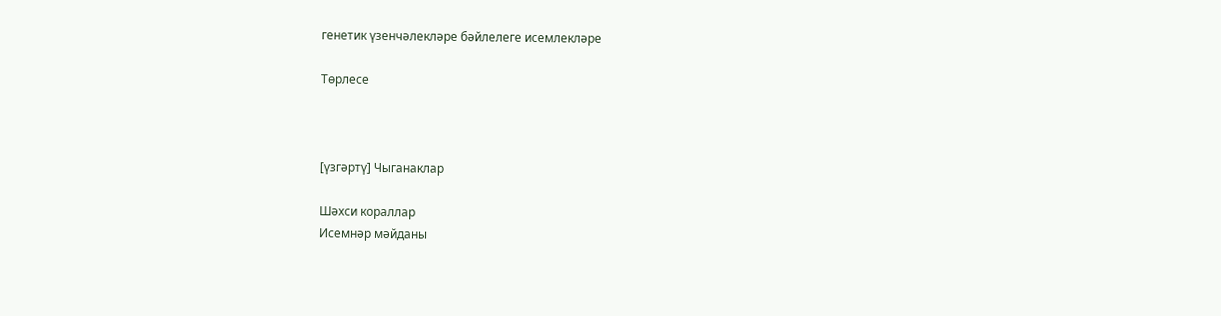генетик үзенчәлекләре бәйлелеге исемлекләре

Төрлесе



[үзгәртү] Чыганаклар

Шәхси кораллар
Исемнәр мәйданы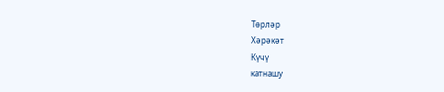Төрләр
Хәрәкәт
Күчү
катнашу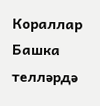Кораллар
Башка телләрдә